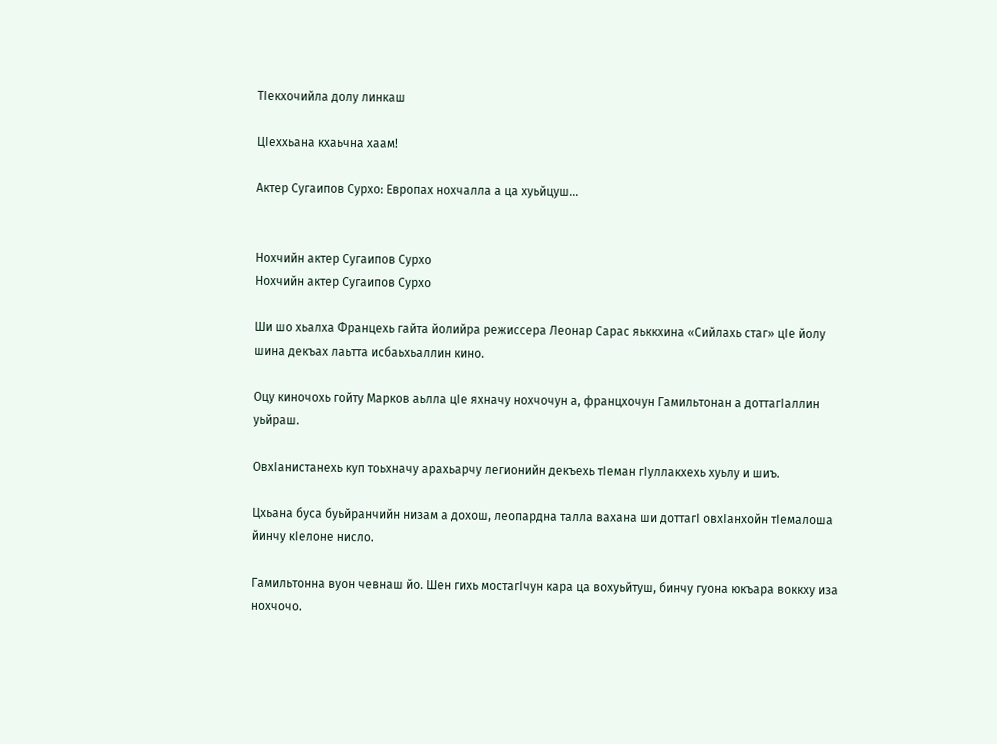ТIекхочийла долу линкаш

ЦIеххьана кхаьчна хаам!

Актер Сугаипов Сурхо: Европах нохчалла а ца хуьйцуш...


Нохчийн актер Сугаипов Сурхо
Нохчийн актер Сугаипов Сурхо

Ши шо хьалха Францехь гайта йолийра режиссера Леонар Сарас яьккхина «Сийлахь стаг» цIе йолу шина декъах лаьтта исбаьхьаллин кино.

Оцу киночохь гойту Марков аьлла цIе яхначу нохчочун а, францхочун Гамильтонан а доттагIаллин уьйраш.

ОвхIанистанехь куп тоьхначу арахьарчу легионийн декъехь тIеман гIуллакхехь хуьлу и шиъ.

Цхьана буса буьйранчийн низам а дохош, леопардна талла вахана ши доттагI овхIанхойн тIемалоша йинчу кIелоне нисло.

Гамильтонна вуон чевнаш йо. Шен гихь мостагIчун кара ца вохуьйтуш, бинчу гуона юкъара воккху иза нохчочо.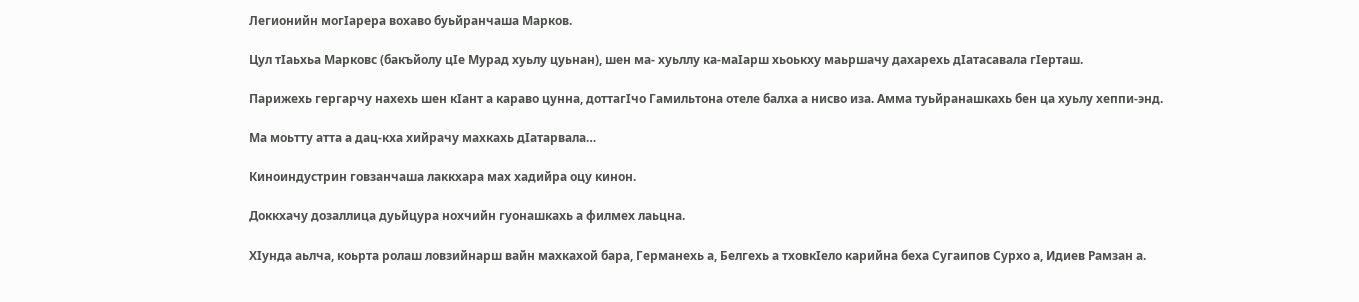Легионийн могIарера вохаво буьйранчаша Марков.

Цул тIаьхьа Марковс (бакъйолу цIе Мурад хуьлу цуьнан), шен ма- хуьллу ка-маIарш хьоькху маьршачу дахарехь дIатасавала гIерташ.

Парижехь гергарчу нахехь шен кIант а караво цунна, доттагIчо Гамильтона отеле балха а нисво иза. Амма туьйранашкахь бен ца хуьлу хеппи-энд.

Ма моьтту атта а дац-кха хийрачу махкахь дIатарвала…

Киноиндустрин говзанчаша лаккхара мах хадийра оцу кинон.

Доккхачу дозаллица дуьйцура нохчийн гуонашкахь а филмех лаьцна.

ХIунда аьлча, коьрта ролаш ловзийнарш вайн махкахой бара, Германехь а, Белгехь а тховкIело карийна беха Сугаипов Сурхо а, Идиев Рамзан а.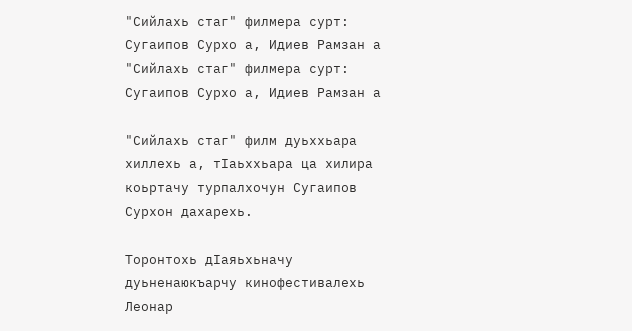"Сийлахь стаг" филмера сурт: Сугаипов Сурхо а, Идиев Рамзан а
"Сийлахь стаг" филмера сурт: Сугаипов Сурхо а, Идиев Рамзан а

"Сийлахь стаг" филм дуьххьара хиллехь а, тIаьххьара ца хилира коьртачу турпалхочун Сугаипов Сурхон дахарехь.

Торонтохь дIаяьхьначу дуьненаюкъарчу кинофестивалехь Леонар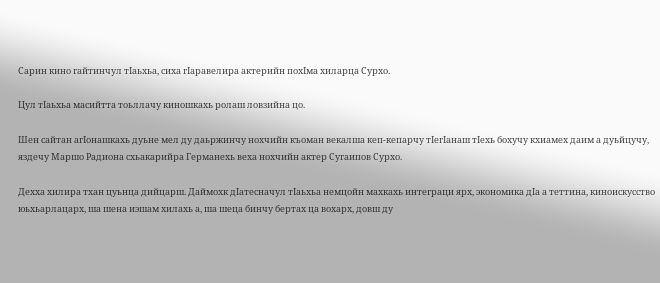Сарин кино гайтинчул тIаьхьа, сиха гIаравелира актерийн похIма хиларца Сурхо.

Цул тIаьхьа масийтта тоьллачу киношкахь ролаш ловзийна цо.

Шен сайтан агIонашкахь дуьне мел ду даьржинчу нохчийн къоман векалша кеп-кепарчу тIегIанаш тIехь бохучу кхиамех даим а дуьйцучу, яздечу Маршо Радиона схьакарийра Германехь веха нохчийн актер Сугаипов Сурхо.

Дехха хилира тхан цуьнца дийцарш. Даймохк дIатесначул тIаьхьа немцойн махкахь интеграци ярх, экономика дIа а теттина, киноискусство юьхьарлацарх, ша шена иэшам хилахь а, ша шеца бинчу бертах ца вохарх, довш ду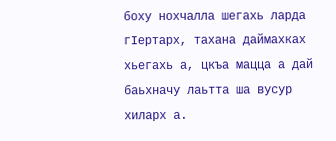боху нохчалла шегахь ларда гIертарх, тахана даймахках хьегахь а, цкъа мацца а дай баьхначу лаьтта ша вусур хиларх а.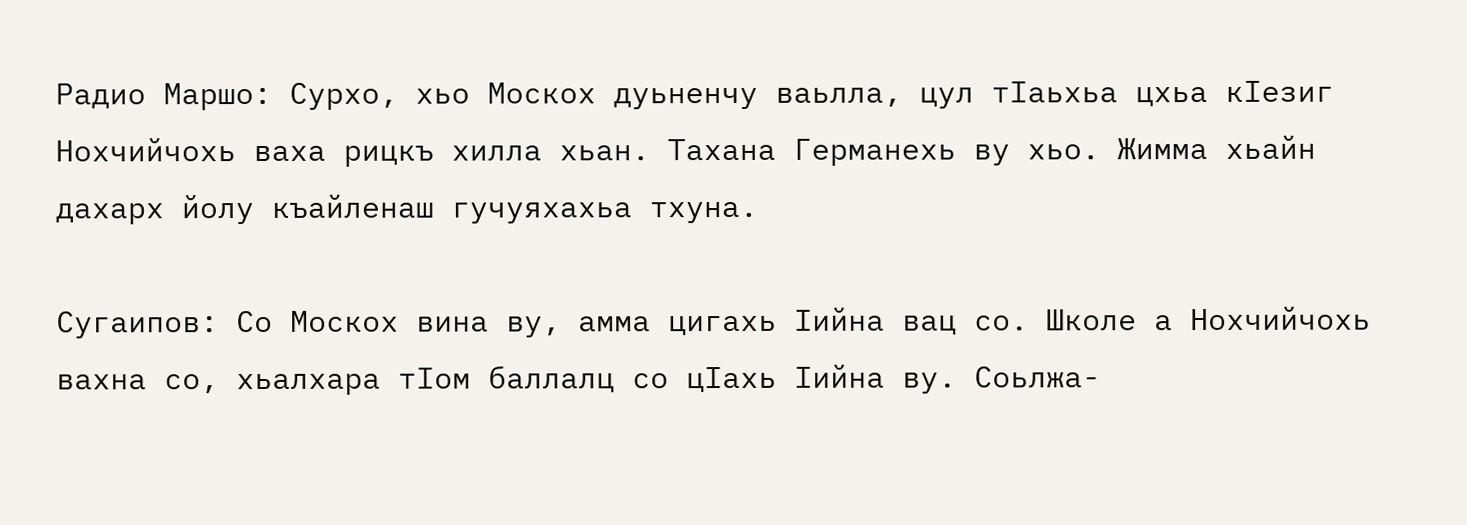Радио Маршо: Сурхо, хьо Москох дуьненчу ваьлла, цул тIаьхьа цхьа кIезиг Нохчийчохь ваха рицкъ хилла хьан. Тахана Германехь ву хьо. Жимма хьайн дахарх йолу къайленаш гучуяхахьа тхуна.

Сугаипов: Со Москох вина ву, амма цигахь Iийна вац со. Школе а Нохчийчохь вахна со, хьалхара тIом баллалц со цIахь Iийна ву. Соьлжа-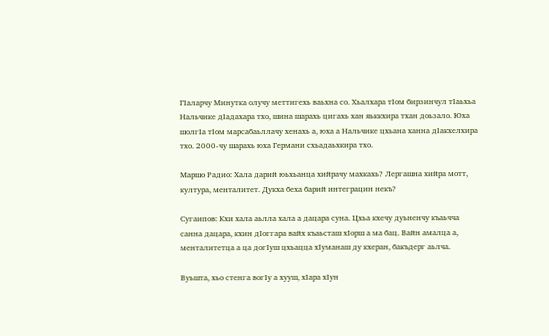ГIаларчу Минутка олучу меттигехь ваьхна со. Хьалхара тIом бирзинчул тIаьхьа Нальчике дIадахара тхо, шина шарахь цигахь хан яьккхира тхан доьзало. Юха шолгIа тIом марсабаьллачу хенахь а, юха а Нальчике цхьана ханна дIакхелхира тхо. 2000-чу шарахь юха Германи схьадаьхкира тхо.

Маршо Радио: Хала дарий юьхьанца хийрачу махкахь? Лергашна хийра мотт, култура, менталитет. Дукха беха барий интеграцин некъ?

Сугаипов: Кхи хала аьлла хала а дацара суна. Цхьа кхечу дуьненчу къаьчча санна дацара, кхин дIоггара вайх къаьсташ хIорш а ма бац. Вайн амалца а, менталитетца а ца догIуш цхьацца хIуманаш ду кхеран, бакъдерг аьлча.

Вуьшта, хьо стенга вогIу а хууш, хIара хIун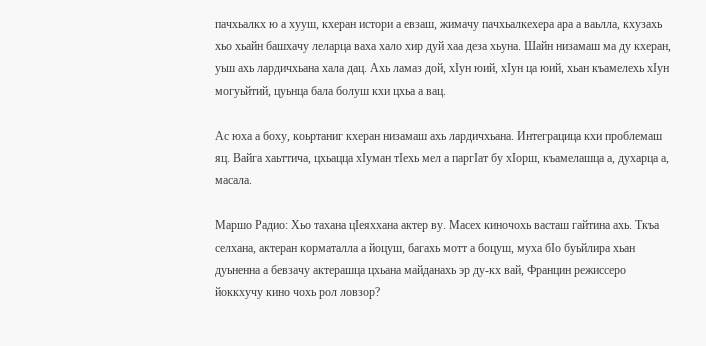пачхьалкх ю а хууш, кхеран истори а евзаш, жимачу пачхьалкехера ара а ваьлла, кхузахь хьо хьайн башхачу леларца ваха хало хир дуй хаа деза хьуна. Шайн низамаш ма ду кхеран, уьш ахь лардичхьана хала дац. Ахь ламаз дой, хIун юий, хIун ца юий, хьан къамелехь хIун могуьйтий, цуьнца бала болуш кхи цхьа а вац.

Ас юха а боху, коьртаниг кхеран низамаш ахь лардичхьана. Интеграцица кхи проблемаш яц. Вайга хаьттича, цхьацца хIуман тIехь мел а паргIат бу хIорш, къамелашца а, духарца а, масала.

Маршо Радио: Хьо тахана цIеяххана актер ву. Масех киночохь васташ гайтина ахь. Ткъа селхана, актеран корматалла а йоцуш, багахь мотт а боцуш, муха бIо буьйлира хьан дуьненна а бевзачу актерашца цхьана майданахь эр ду-кх вай, Францин режиссеро йоккхучу кино чохь рол ловзор?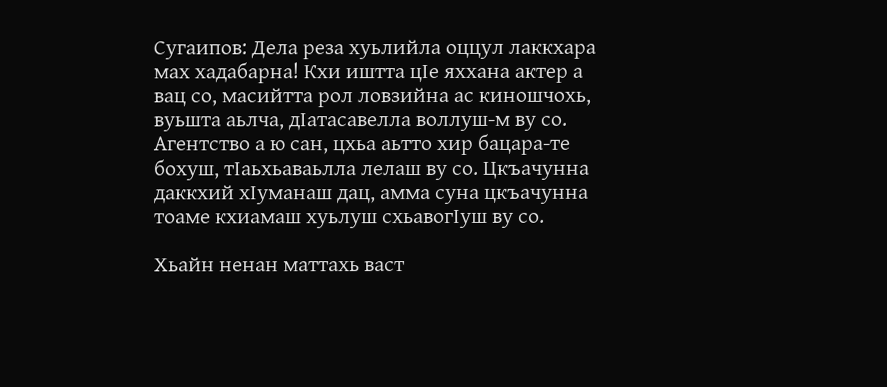Сугаипов: Дела реза хуьлийла оццул лаккхара мах хадабарна! Кхи иштта цIе яххана актер а вац со, масийтта рол ловзийна ас киношчохь, вуьшта аьлча, дIатасавелла воллуш-м ву со. Агентство а ю сан, цхьа аьтто хир бацара-те бохуш, тIаьхьаваьлла лелаш ву со. Цкъачунна даккхий хIуманаш дац, амма суна цкъачунна тоаме кхиамаш хуьлуш схьавогIуш ву со.

Хьайн ненан маттахь васт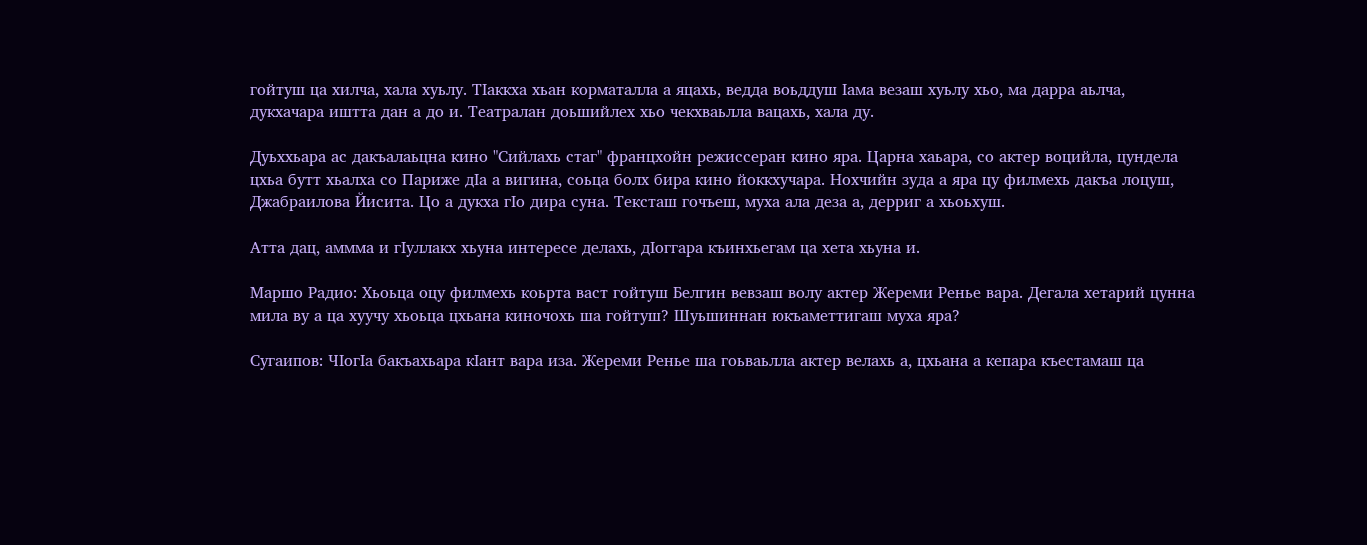гойтуш ца хилча, хала хуьлу. ТIаккха хьан корматалла а яцахь, ведда воьддуш Iама везаш хуьлу хьо, ма дарра аьлча, дукхачара иштта дан а до и. Театралан доьшийлех хьо чекхваьлла вацахь, хала ду.

Дуьххьара ас дакъалаьцна кино "Сийлахь стаг" францхойн режиссеран кино яра. Царна хаьара, со актер воцийла, цундела цхьа бутт хьалха со Париже дIа а вигина, соьца болх бира кино йоккхучара. Нохчийн зуда а яра цу филмехь дакъа лоцуш, Джабраилова Йисита. Цо а дукха гIо дира суна. Тексташ гочъеш, муха ала деза а, дерриг а хьоьхуш.

Атта дац, аммма и гIуллакх хьуна интересе делахь, дIоггара къинхьегам ца хета хьуна и.

Маршо Радио: Хьоьца оцу филмехь коьрта васт гойтуш Белгин вевзаш волу актер Жереми Ренье вара. Дегала хетарий цунна мила ву а ца хуучу хьоьца цхьана киночохь ша гойтуш? Шуьшиннан юкъаметтигаш муха яра?

Сугаипов: ЧIогIа бакъахьара кIант вара иза. Жереми Ренье ша гоьваьлла актер велахь а, цхьана а кепара къестамаш ца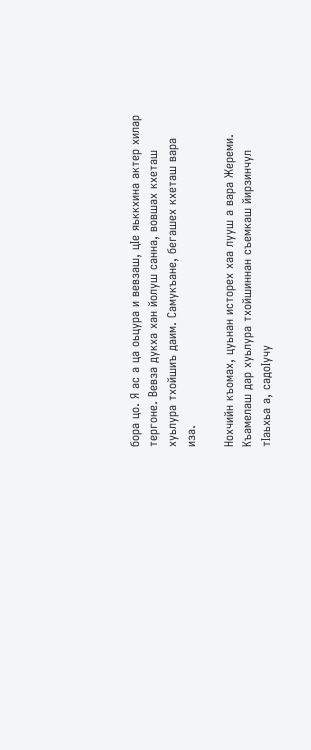бора цо. Я ас а ца оьцура и вевзаш, цIе яьккхина актер хилар тергоне. Вевза дукха хан йолуш санна, вовшах кхеташ хуьлура тхойшиъ даим. Самукъане, бегашех кхеташ вара иза.

Нохчийн къомах, цуьнан исторех хаа лууш а вара Жереми. Къамелаш дар хуьлура тхойшиннан съемкаш йирзинчул тIаьхьа а, садоIучу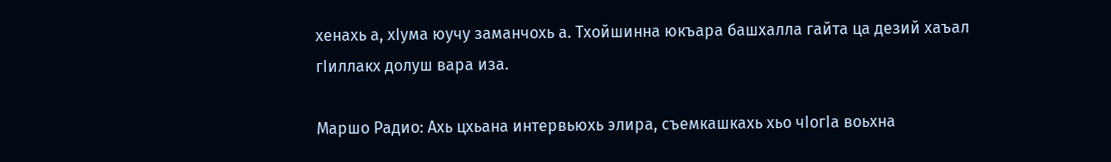хенахь а, хIума юучу заманчохь а. Тхойшинна юкъара башхалла гайта ца дезий хаъал гIиллакх долуш вара иза.

Маршо Радио: Ахь цхьана интервьюхь элира, съемкашкахь хьо чIогIа воьхна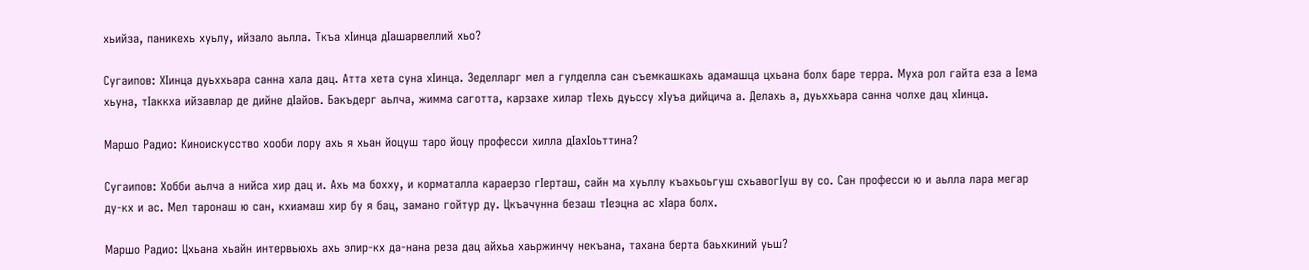хьийза, паникехь хуьлу, ийзало аьлла. Ткъа хIинца дIашарвеллий хьо?

Сугаипов: ХIинца дуьххьара санна хала дац. Атта хета суна хIинца. Зеделларг мел а гулделла сан съемкашкахь адамашца цхьана болх баре терра. Муха рол гайта еза а Iема хьуна, тIаккха ийзавлар де дийне дIайов. Бакъдерг аьлча, жимма саготта, карзахе хилар тIехь дуьссу хIуъа дийцича а. Делахь а, дуьххьара санна чолхе дац хIинца.

Маршо Радио: Киноискусство хооби лору ахь я хьан йоцуш таро йоцу професси хилла дIахIоьттина?

Сугаипов: Хобби аьлча а нийса хир дац и. Ахь ма бохху, и корматалла караерзо гIерташ, сайн ма хуьллу къахьоьгуш схьавогIуш ву со. Сан професси ю и аьлла лара мегар ду-кх и ас. Мел таронаш ю сан, кхиамаш хир бу я бац, замано гойтур ду. Цкъачунна безаш тIеэцна ас хIара болх.

Маршо Радио: Цхьана хьайн интервьюхь ахь элир-кх да-нана реза дац айхьа хаьржинчу некъана, тахана берта баьхкиний уьш?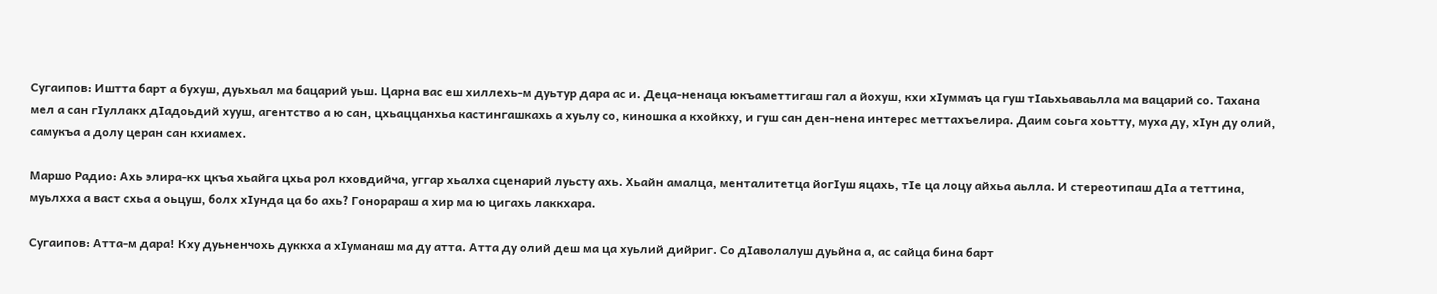Сугаипов: Иштта барт а бухуш, дуьхьал ма бацарий уьш. Царна вас еш хиллехь-м дуьтур дара ас и. Деца-ненаца юкъаметтигаш гал а йохуш, кхи хIуммаъ ца гуш тIаьхьаваьлла ма вацарий со. Тахана мел а сан гIуллакх дIадоьдий хууш, агентство а ю сан, цхьаццанхьа кастингашкахь а хуьлу со, киношка а кхойкху, и гуш сан ден-нена интерес меттахъелира. Даим соьга хоьтту, муха ду, хIун ду олий, самукъа а долу церан сан кхиамех.

Маршо Радио: Ахь элира-кх цкъа хьайга цхьа рол кховдийча, уггар хьалха сценарий луьсту ахь. Хьайн амалца, менталитетца йогIуш яцахь, тIе ца лоцу айхьа аьлла. И стереотипаш дIа а теттина, муьлхха а васт схьа а оьцуш, болх хIунда ца бо ахь? Гонорараш а хир ма ю цигахь лаккхара.

Сугаипов: Атта-м дара! Кху дуьненчохь дуккха а хIуманаш ма ду атта. Атта ду олий деш ма ца хуьлий дийриг. Со дIаволалуш дуьйна а, ас сайца бина барт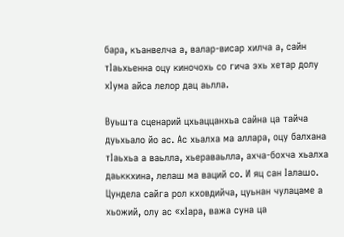бара, къанвелча а, валар-висар хилча а, сайн тIаьхьенна оцу киночохь со гича эхь хетар долу хIума айса лелор дац аьлла.

Вуьшта сценарий цхьаццанхьа сайна ца тайча дуьхьало йо ас. Ас хьалха ма аллара, оцу балхана тIаьхьа а ваьлла, хьераваьлла, ахча-бохча хьалха даьккхина, лелаш ма ваций со. И яц сан Iалашо. Цундела сайга рол кховдийча, цуьнан чулацаме а хьожий, олу ас «хIара, важа суна ца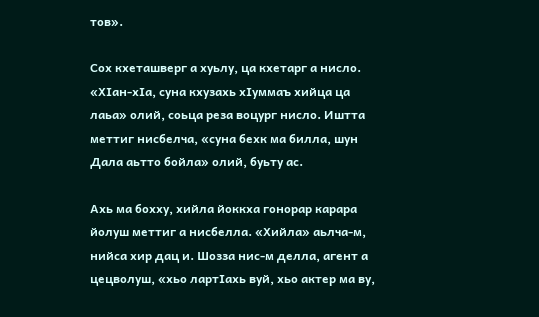тов».

Сох кхеташверг а хуьлу, ца кхетарг а нисло. «ХIан-хIа, суна кхузахь хIуммаъ хийца ца лаьа» олий, соьца реза воцург нисло. Иштта меттиг нисбелча, «суна бехк ма билла, шун Дала аьтто бойла» олий, буьту ас.

Ахь ма бохху, хийла йоккха гонорар карара йолуш меттиг а нисбелла. «Хийла» аьлча-м, нийса хир дац и. Шозза нис-м делла, агент а цецволуш, «хьо лартIахь вуй, хьо актер ма ву,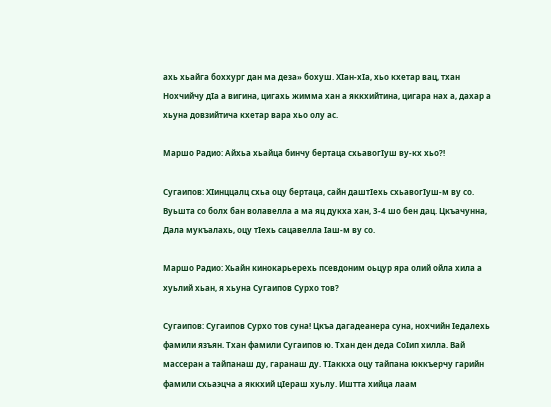ахь хьайга боххург дан ма деза» бохуш. ХIан-хIа, хьо кхетар вац, тхан Нохчийчу дIа а вигина, цигахь жимма хан а яккхийтина, цигара нах а, дахар а хьуна довзийтича кхетар вара хьо олу ас.

Маршо Радио: Айхьа хьайца бинчу бертаца схьавогIуш ву-кх хьо?!

Сугаипов: ХIинццалц схьа оцу бертаца, сайн даштIехь схьавогIуш-м ву со. Вуьшта со болх бан волавелла а ма яц дукха хан, 3-4 шо бен дац. Цкъачунна, Дала мукъалахь, оцу тIехь сацавелла Iаш-м ву со.

Маршо Радио: Хьайн кинокарьерехь псевдоним оьцур яра олий ойла хила а хуьлий хьан, я хьуна Сугаипов Сурхо тов?

Сугаипов: Сугаипов Сурхо тов суна! Цкъа дагадеанера суна, нохчийн Iедалехь фамили язъян. Тхан фамили Сугаипов ю. Тхан ден деда СоIип хилла. Вай массеран а тайпанаш ду, гаранаш ду. ТIаккха оцу тайпана юккъерчу гарийн фамили схьаэцча а яккхий цIераш хуьлу. Иштта хийца лаам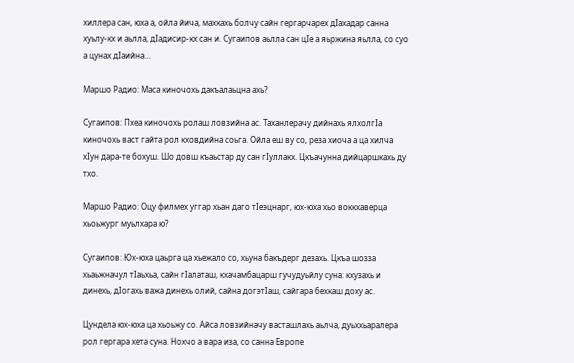хиллера сан, юха а, ойла йича, махкахь болчу сайн гергарчарех дIахадар санна хуьлу-кх и аьлла, дIадисир-кх сан и. Сугаипов аьлла сан цIе а яьржина яьлла, со суо а цунах дIаийна…

Маршо Радио: Маса киночохь дакъалаьцна ахь?

Сугаипов: Пхеа киночохь ролаш ловзийна ас. Таханлерачу дийнахь ялхолгIа киночохь васт гайта рол кховдийна соьга. Ойла еш ву со, реза хиоча а ца хилча хIун дара-те бохуш. Шо довш къаьстар ду сан гIуллакх. Цкъачунна дийцаршкахь ду тхо.

Маршо Радио: Оцу филмех уггар хьан даго тIеэцнарг, юх-юха хьо воккхаверца хьоьжург муьлхара ю?

Сугаипов: Юх-юха цаьрга ца хьежало со, хьуна бакъдерг дезахь. Цкъа шозза хьаьжначул тIаьхьа, сайн гIалаташ, кхачамбацарш гучудуьйлу суна: кхузахь и динехь, дIогахь важа динехь олий, сайна догэтIаш, сайгара бехкаш доху ас.

Цундела юх-юха ца хьоьжу со. Айса ловзийначу васташлахь аьлча, дуьххьаралера рол гергара хета суна. Нохчо а вара иза, со санна Европе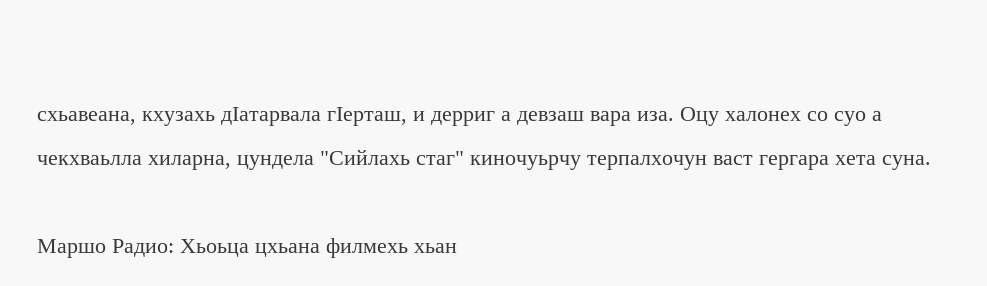схьавеана, кхузахь дIатарвала гIерташ, и дерриг а девзаш вара иза. Оцу халонех со суо а чекхваьлла хиларна, цундела "Сийлахь стаг" киночуьрчу терпалхочун васт гергара хета суна.

Маршо Радио: Хьоьца цхьана филмехь хьан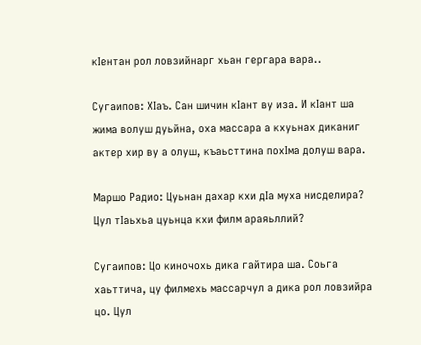кIентан рол ловзийнарг хьан гергара вара..

Сугаипов: ХIаъ. Сан шичин кIант ву иза. И кIант ша жима волуш дуьйна, оха массара а кхуьнах диканиг актер хир ву а олуш, къаьсттина похIма долуш вара.

Маршо Радио: Цуьнан дахар кхи дIа муха нисделира? Цул тIаьхьа цуьнца кхи филм араяьллий?

Сугаипов: Цо киночохь дика гайтира ша. Соьга хаьттича, цу филмехь массарчул а дика рол ловзийра цо. Цул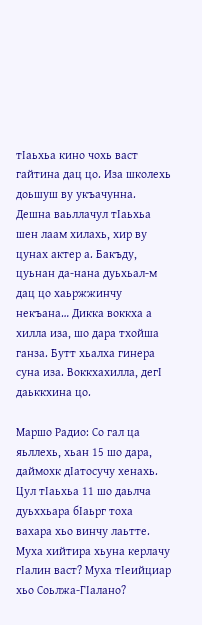тIаьхьа кино чохь васт гайтина дац цо. Иза школехь доьшуш ву укъачунна. Дешна ваьллачул тIаьхьа шен лаам хилахь, хир ву цунах актер а. Бакъду, цуьнан да-нана дуьхьал-м дац цо хаьржжинчу некъана… Дикка воккха а хилла иза, шо дара тхойша ганза. Бутт хьалха гинера суна иза. Воккхахилла, дегI даьккхина цо.

Маршо Радио: Со гал ца яьллехь, хьан 15 шо дара, даймохк дIатосучу хенахь. Цул тIаьхьа 11 шо даьлча дуьххьара бIаьрг тоха вахара хьо винчу лаьтте. Муха хийтира хьуна керлачу гIалин васт? Муха тIеийциар хьо Соьлжа-ГIалано?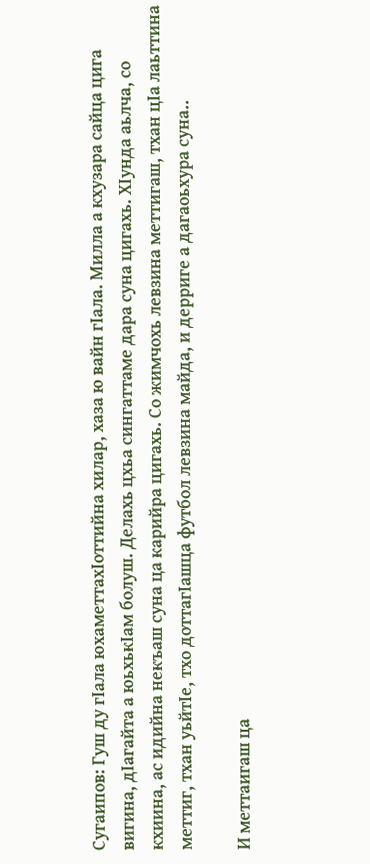Сугаипов: Гуш ду гIала юхаметтахIоттийна хилар, хаза ю вайн гIала. Милла а кхузара сайца цига вигина, дIагайта а юьхькIам болуш. Делахь цхьа сингаттаме дара суна цигахь. ХIунда аьлча, со кхиина, ас идийна некъаш суна ца карийра цигахь. Со жимчохь левзина меттигаш, тхан цIа лаьттина меттиг, тхан уьйтIе, тхо доттагIашца футбол левзина майда, и дерриге а дагаоьхура суна..

И меттаигаш ца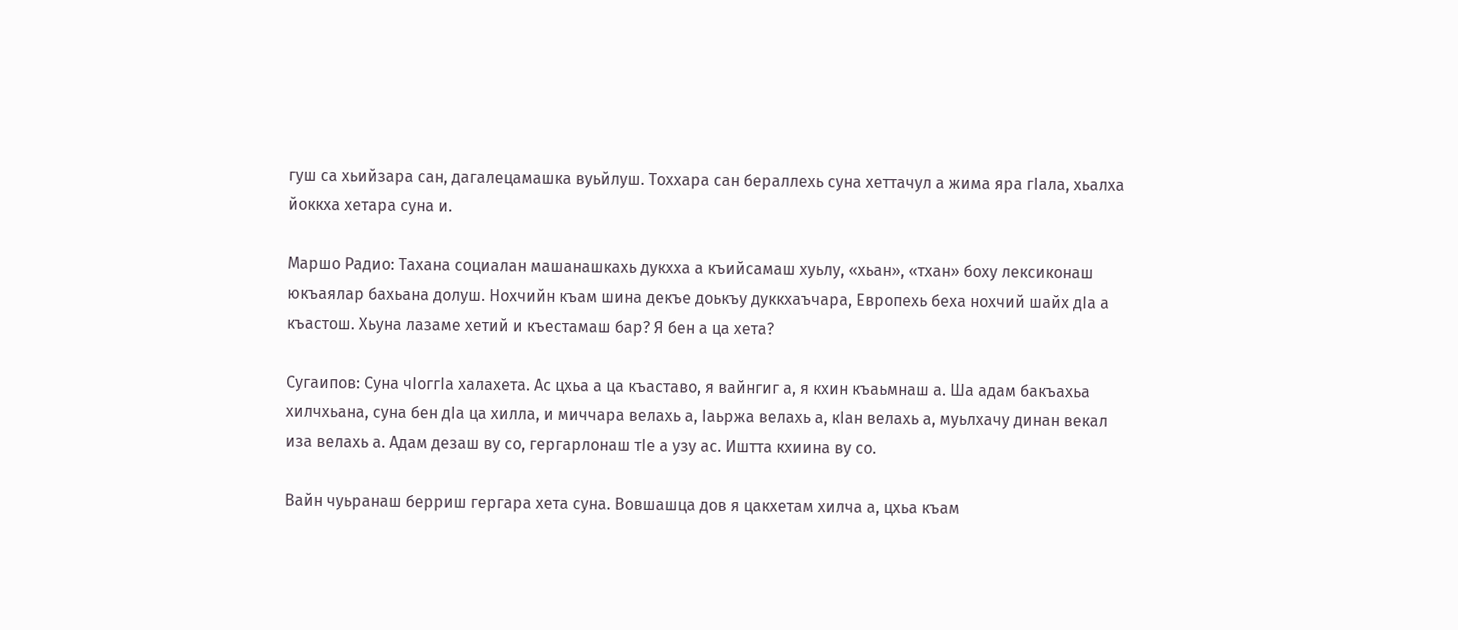гуш са хьийзара сан, дагалецамашка вуьйлуш. Тоххара сан бераллехь суна хеттачул а жима яра гIала, хьалха йоккха хетара суна и.

Маршо Радио: Тахана социалан машанашкахь дукхха а къийсамаш хуьлу, «хьан», «тхан» боху лексиконаш юкъаялар бахьана долуш. Нохчийн къам шина декъе доькъу дуккхаъчара, Европехь беха нохчий шайх дIа а къастош. Хьуна лазаме хетий и къестамаш бар? Я бен а ца хета?

Сугаипов: Суна чIоггIа халахета. Ас цхьа а ца къаставо, я вайнгиг а, я кхин къаьмнаш а. Ша адам бакъахьа хилчхьана, суна бен дIа ца хилла, и миччара велахь а, Iаьржа велахь а, кIан велахь а, муьлхачу динан векал иза велахь а. Адам дезаш ву со, гергарлонаш тIе а узу ас. Иштта кхиина ву со.

Вайн чуьранаш берриш гергара хета суна. Вовшашца дов я цакхетам хилча а, цхьа къам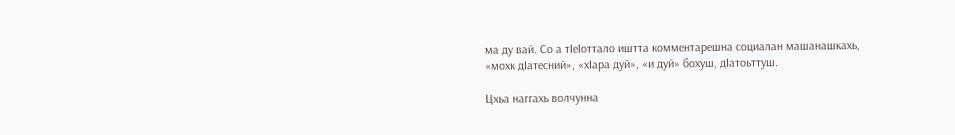ма ду вай. Со а тIеIоттало иштта комментарешна социалан машанашкахь, «мохк дIатесний», «хIара дуй», «и дуй» бохуш, дIатоьттуш.

Цхьа наггахь волчунна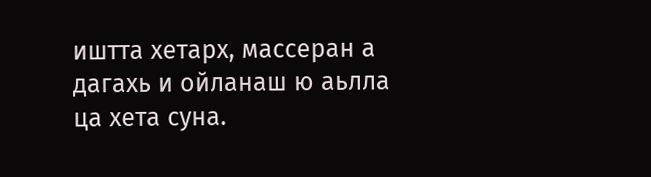иштта хетарх, массеран а дагахь и ойланаш ю аьлла ца хета суна.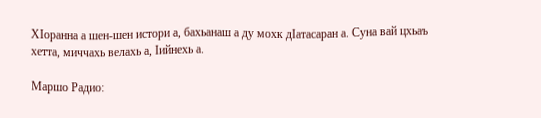ХIоранна а шен-шен истори а, бахьанаш а ду мохк дIатасаран а. Суна вай цхьаъ хетта, миччахь велахь а, Iийнехь а.

Маршо Радио: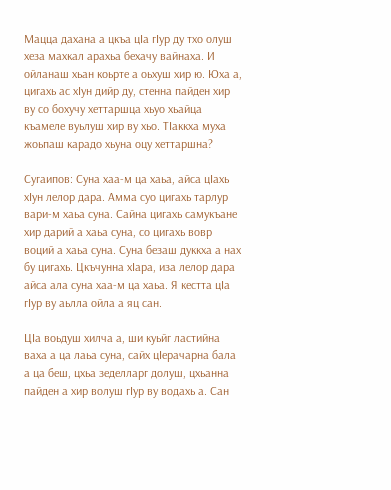Мацца дахана а цкъа цIа гIур ду тхо олуш хеза махкал арахьа бехачу вайнаха. И ойланаш хьан коьрте а оьхуш хир ю. Юха а, цигахь ас хIун дийр ду, стенна пайден хир ву со бохучу хеттаршца хьуо хьайца къамеле вуьлуш хир ву хьо. ТIаккха муха жоьпаш карадо хьуна оцу хеттаршна?

Сугаипов: Суна хаа-м ца хаьа, айса цIахь хIун лелор дара. Амма суо цигахь тарлур вари-м хаьа суна. Сайна цигахь самукъане хир дарий а хаьа суна, со цигахь вовр воций а хаьа суна. Суна безаш дуккха а нах бу цигахь. Цкъчунна хIара, иза лелор дара айса ала суна хаа-м ца хаьа. Я кестта цIа гIур ву аьлла ойла а яц сан.

ЦIа воьдуш хилча а, ши куьйг ластийна ваха а ца лаьа суна, сайх цIерачарна бала а ца беш, цхьа зеделларг долуш, цхьанна пайден а хир волуш гIур ву водахь а. Сан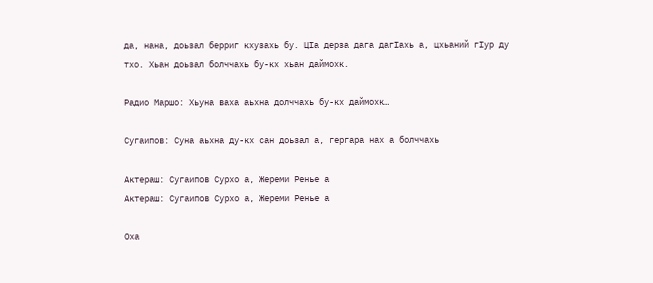да, нана, доьзал берриг кхузахь бу. ЦIа дерза дага дагIахь а, цхьаний гIур ду тхо. Хьан доьзал болччахь бу-кх хьан даймохк.

Радио Маршо: Хьуна ваха аьхна долччахь бу-кх даймохк…

Сугаипов: Суна аьхна ду-кх сан доьзал а, гергара нах а болччахь

Актераш: Сугаипов Сурхо а, Жереми Ренье а
Актераш: Сугаипов Сурхо а, Жереми Ренье а

Оха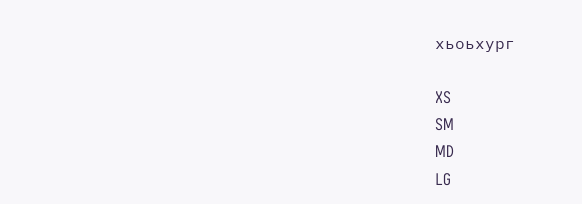хьоьхург

XS
SM
MD
LG